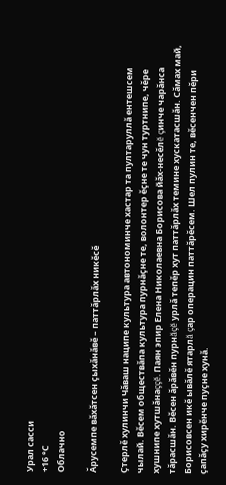Урал сасси
+16 °С
Облачно

Ăрусемпе вăхăтсен çыхăнăвĕ – паттăрлăх никĕсĕ

Çтерлĕ хулинчи Чăваш наципе культура автономинче хастар та пултаруллă ентешсем чылай. Вĕсем обществăпа культура пурнăçне те, волонтер ĕçне те чун туртнипе, чĕре хушнипе хутшăнаççĕ. Паян эпир Елена Николаевна Борисова йăх-несĕлĕ çинче чарăнса тăрасшăн. Вĕсен ăрăвĕн пурнăçĕ урлă тепĕр хут паттăрлăх темине хускатасшăн. Сăмах май, Борисовсен икĕ ывăлĕ ятарлă çар операцин паттăрĕсем. Шел пулин те, вĕсенчен пĕри çапăçу хирĕнче пуçне хунă.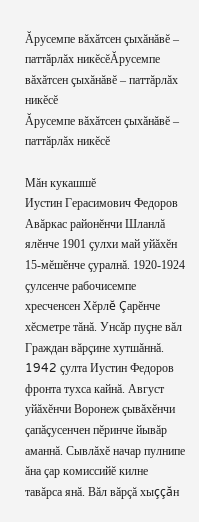Ăрусемпе вăхăтсен çыхăнăвĕ – паттăрлăх никĕсĕĂрусемпе вăхăтсен çыхăнăвĕ – паттăрлăх никĕсĕ
Ăрусемпе вăхăтсен çыхăнăвĕ – паттăрлăх никĕсĕ

Мăн кукашшĕ
Иустин Герасимович Федоров Авăркас районĕнчи Шланлă ялĕнче 1901 çулхи май уйăхĕн 15-мĕшĕнче çуралнă. 1920-1924 çулсенче рабочисемпе хресченсен Хĕрлĕ Çарĕнче хĕсметре тăнă. Унсăр пуçне вăл Граждан вăрçине хутшăннă. 1942 çулта Иустин Федоров фронта тухса кайнă. Август уйăхĕнчи Воронеж çывăхĕнчи çапăçусенчен пĕринче йывăр аманнă. Сывлăхĕ начар пулнипе ăна çар комиссийĕ килне тавăрса янă. Вăл вăрçă хыççăн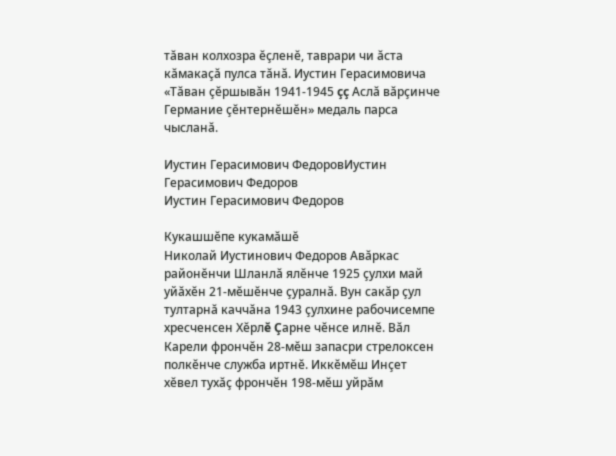тăван колхозра ĕçленĕ, таврари чи ăста кăмакаçă пулса тăнă. Иустин Герасимовича «Тăван çĕршывăн 1941-1945 çç Аслă вăрçинче Германие çĕнтернĕшĕн» медаль парса чысланă.

Иустин Герасимович ФедоровИустин Герасимович Федоров
Иустин Герасимович Федоров

Кукашшĕпе кукамăшĕ
Николай Иустинович Федоров Авăркас районĕнчи Шланлă ялĕнче 1925 çулхи май уйăхĕн 21-мĕшĕнче çуралнă. Вун сакăр çул тултарнă каччăна 1943 çулхине рабочисемпе хресченсен Хĕрлĕ Çарне чĕнсе илнĕ. Вăл Карели фрончĕн 28-мĕш запасри стрелоксен полкĕнче служба иртнĕ. Иккĕмĕш Инçет хĕвел тухăç фрончĕн 198-мĕш уйрăм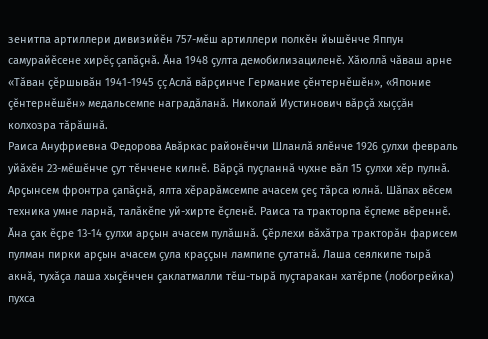зенитпа артиллери дивизийĕн 757-мĕш артиллери полкĕн йышĕнче Яппун самурайĕсене хирĕç çапăçнă. Ăна 1948 çулта демобилизациленĕ. Хăюллă чăваш арне «Тăван çĕршывăн 1941-1945 çç Аслă вăрçинче Германие çĕнтернĕшĕн», «Японие çĕнтернĕшĕн» медальсемпе наградăланă. Николай Иустинович вăрçă хыççăн колхозра тăрăшнă.
Раиса Ануфриевна Федорова Авăркас районĕнчи Шланлă ялĕнче 1926 çулхи февраль уйăхĕн 23-мĕшĕнче çут тĕнчене килнĕ. Вăрçă пуçланнă чухне вăл 15 çулхи хĕр пулнă. Арçынсем фронтра çапăçнă, ялта хĕрарăмсемпе ачасем çеç тăрса юлнă. Шăпах вĕсем техника умне ларнă, талăкĕпе уй-хирте ĕçленĕ. Раиса та тракторпа ĕçлеме вĕреннĕ. Ăна çак ĕçре 13-14 çулхи арçын ачасем пулăшнă. Çĕрлехи вăхăтра тракторăн фарисем пулман пирки арçын ачасем çула краççын лампипе çутатнă. Лаша сеялкипе тырă акнă, тухăçа лаша хыçĕнчен çаклатмалли тĕш-тырă пуçтаракан хатĕрпе (лобогрейка) пухса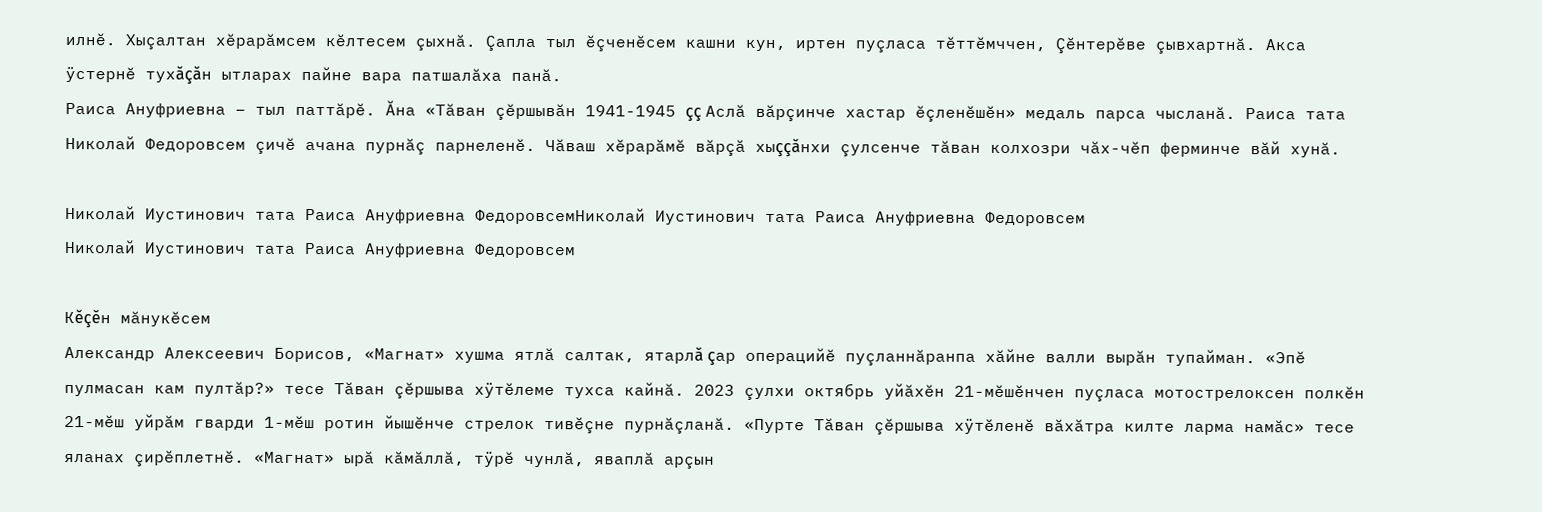илнĕ. Хыçалтан хĕрарăмсем кĕлтесем çыхнă. Çапла тыл ĕçченĕсем кашни кун, иртен пуçласа тĕттĕмччен, Çĕнтерĕве çывхартнă. Акса ÿстернĕ тухăçăн ытларах пайне вара патшалăха панă.
Раиса Ануфриевна – тыл паттăрĕ. Ăна «Тăван çĕршывăн 1941-1945 çç Аслă вăрçинче хастар ĕçленĕшĕн» медаль парса чысланă. Раиса тата Николай Федоровсем çичĕ ачана пурнăç парнеленĕ. Чăваш хĕрарăмĕ вăрçă хыççăнхи çулсенче тăван колхозри чăх-чĕп ферминче вăй хунă.

Николай Иустинович тата Раиса Ануфриевна ФедоровсемНиколай Иустинович тата Раиса Ануфриевна Федоровсем
Николай Иустинович тата Раиса Ануфриевна Федоровсем

Кĕçĕн мăнукĕсем
Александр Алексеевич Борисов, «Магнат» хушма ятлă салтак, ятарлă çар операцийĕ пуçланнăранпа хăйне валли вырăн тупайман. «Эпĕ пулмасан кам пултăр?» тесе Тăван çĕршыва хÿтĕлеме тухса кайнă. 2023 çулхи октябрь уйăхĕн 21-мĕшĕнчен пуçласа мотострелоксен полкĕн 21-мĕш уйрăм гварди 1-мĕш ротин йышĕнче стрелок тивĕçне пурнăçланă. «Пурте Тăван çĕршыва хÿтĕленĕ вăхăтра килте ларма намăс» тесе яланах çирĕплетнĕ. «Магнат» ырă кăмăллă, тÿрĕ чунлă, яваплă арçын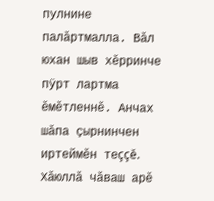пулнине палăртмалла. Вăл юхан шыв хĕрринче пÿрт лартма ĕмĕтленнĕ. Анчах шăпа çырнинчен иртеймĕн теççĕ. Хăюллă чăваш арĕ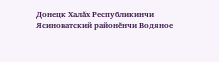Донецк Халăх Республикинчи Ясиноватский районĕнчи Водяное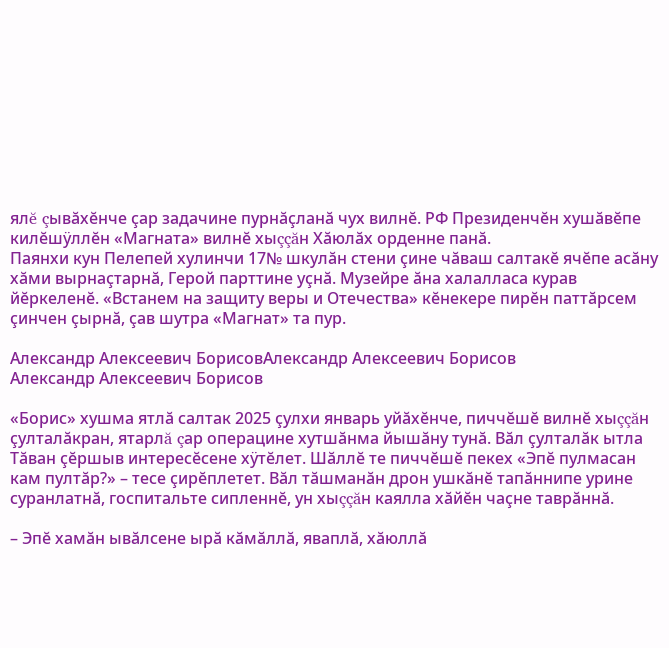ялĕ çывăхĕнче çар задачине пурнăçланă чух вилнĕ. РФ Президенчĕн хушăвĕпе килĕшÿллĕн «Магната» вилнĕ хыççăн Хăюлăх орденне панă.
Паянхи кун Пелепей хулинчи 17№ шкулăн стени çине чăваш салтакĕ ячĕпе асăну хăми вырнаçтарнă, Герой парттине уçнă. Музейре ăна халалласа курав йĕркеленĕ. «Встанем на защиту веры и Отечества» кĕнекере пирĕн паттăрсем çинчен çырнă, çав шутра «Магнат» та пур.

Александр Алексеевич БорисовАлександр Алексеевич Борисов
Александр Алексеевич Борисов

«Борис» хушма ятлă салтак 2025 çулхи январь уйăхĕнче, пиччĕшĕ вилнĕ хыççăн çулталăкран, ятарлă çар операцине хутшăнма йышăну тунă. Вăл çулталăк ытла Тăван çĕршыв интересĕсене хÿтĕлет. Шăллĕ те пиччĕшĕ пекех «Эпĕ пулмасан кам пултăр?» – тесе çирĕплетет. Вăл тăшманăн дрон ушкăнĕ тапăннипе урине суранлатнă, госпитальте сипленнĕ, ун хыççăн каялла хăйĕн чаçне таврăннă.

– Эпĕ хамăн ывăлсене ырă кăмăллă, яваплă, хăюллă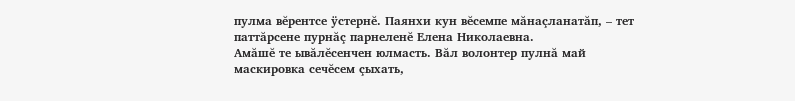пулма вĕрентсе ÿстернĕ. Паянхи кун вĕсемпе мăнаçланатăп, – тет паттăрсене пурнăç парнеленĕ Елена Николаевна.
Амăшĕ те ывăлĕсенчен юлмасть. Вăл волонтер пулнă май маскировка сечĕсем çыхать,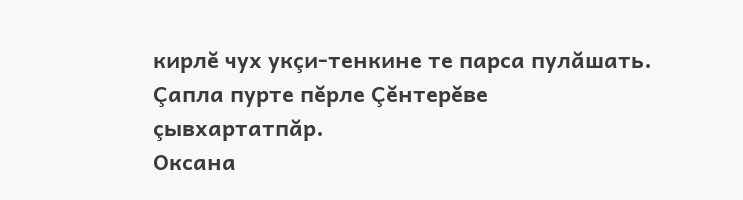кирлĕ чух укçи-тенкине те парса пулăшать. Çапла пурте пĕрле Çĕнтерĕве çывхартатпăр.
Оксана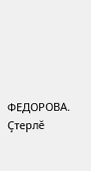ФЕДОРОВА.
Çтерлĕ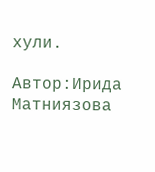хули.

Автор:Ирида Матниязова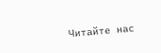Читайте нас